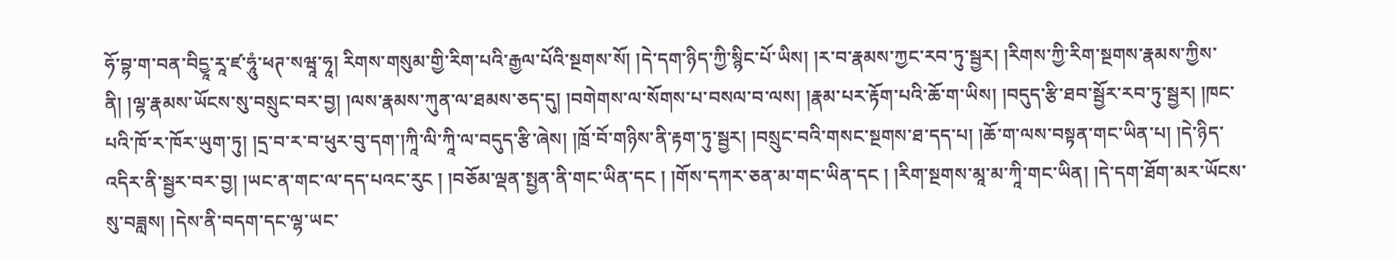ཧོ་བྷ་ག་བན་བིདྱཱ་རཱ་ཛ་ཧཱུཾ་ཕཊ་སཝཱ་ཧཱ། རིགས་གསུམ་གྱི་རིག་པའི་རྒྱལ་པོའི་སྔགས་སོ། །དེ་དག་ཉིད་ཀྱི་སྙིང་པོ་ཡིས། །ར་བ་རྣམས་ཀྱང་རབ་ཏུ་སྦྱར། །རིགས་ཀྱི་རིག་སྔགས་རྣམས་ཀྱིས་ནི། །ལྷ་རྣམས་ཡོངས་སུ་བསྲུང་བར་བྱ། །ལས་རྣམས་ཀུན་ལ་ཐམས་ཅད་དུ། །བགེགས་ལ་སོགས་པ་བསལ་བ་ལས། །རྣམ་པར་རྟོག་པའི་ཆོ་ག་ཡིས། །བདུད་རྩི་ཐབ་སྦྱོར་རབ་ཏུ་སྦྱར། །ཁང་པའི་ཁོ་ར་ཁོར་ཡུག་ཏུ། །དྲ་བ་ར་བ་ཕུར་བུ་དག་།ཀཱི་ལི་ཀཱི་ལ་བདུད་རྩི་ཞེས། །ཁྲོ་བོ་གཉིས་ནི་རྟག་ཏུ་སྦྱར། །བསྲུང་བའི་གསང་སྔགས་ཐ་དད་པ། །ཆོ་ག་ལས་བསྟན་གང་ཡིན་པ། །དེ་ཉིད་འདིར་ནི་སྦྱར་བར་བྱ། །ཡང་ན་གང་ལ་དད་པའང་རུང ། །བཅོམ་ལྡན་སྤྱན་ནི་གང་ཡིན་དང ། །གོས་དཀར་ཅན་མ་གང་ཡིན་དང ། །རིག་སྔགས་མཱ་མ་ཀཱི་གང་ཡིན། །དེ་དག་ཐོག་མར་ཡོངས་སུ་བཟླས། །དེས་ནི་བདག་དང་ལྷ་ཡང་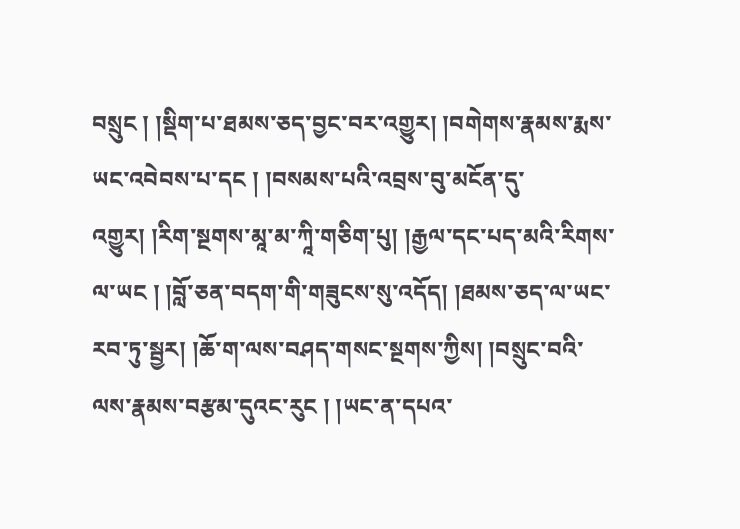བསྲུང ། །སྡིག་པ་ཐམས་ཅད་བྱང་བར་འགྱུར། །བགེགས་རྣམས་རྨས་ཡང་འབེབས་པ་དང ། །བསམས་པའི་འབྲས་བུ་མངོན་དུ་འགྱུར། །རིག་སྔགས་མཱ་མ་ཀཱི་གཅིག་པུ། །རྒྱལ་དང་པད་མའི་རིགས་ལ་ཡང ། །བློ་ཅན་བདག་གི་གཟུངས་སུ་འདོད། །ཐམས་ཅད་ལ་ཡང་རབ་ཏུ་སྦྱར། །ཆོ་ག་ལས་བཤད་གསང་སྔགས་ཀྱིས། །བསྲུང་བའི་ལས་རྣམས་བརྩམ་དུའང་རུང ། །ཡང་ན་དཔའ་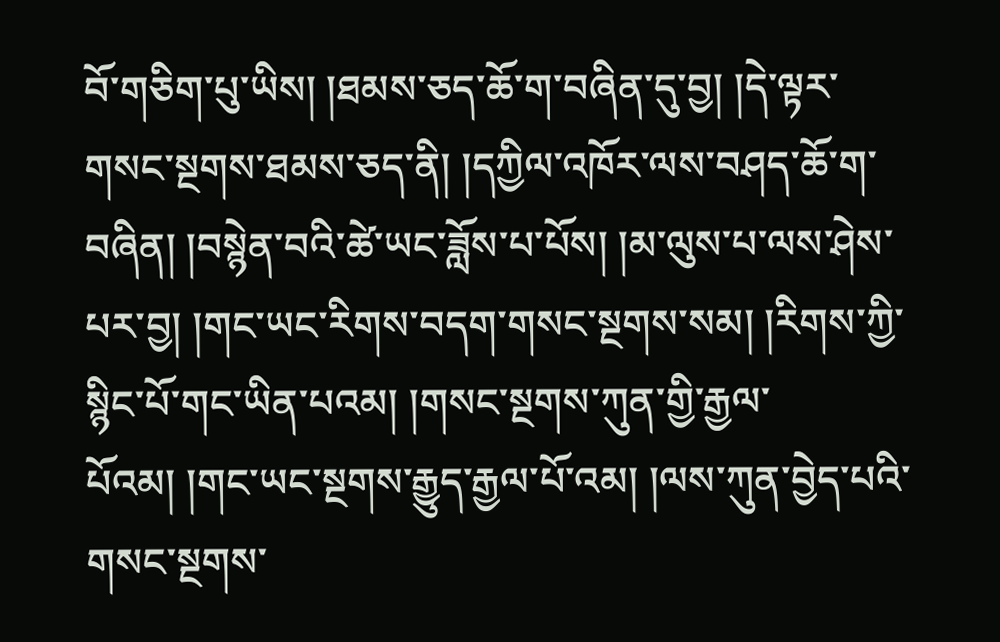བོ་གཅིག་པུ་ཡིས། །ཐམས་ཅད་ཆོ་ག་བཞིན་དུ་བྱ། །དེ་ལྟར་གསང་སྔགས་ཐམས་ཅད་ནི། །དཀྱིལ་འཁོར་ལས་བཤད་ཆོ་ག་བཞིན། །བསྙེན་བའི་ཚེ་ཡང་ཟློས་པ་པོས། །མ་ལུས་པ་ལས་ཤེས་པར་བྱ། །གང་ཡང་རིགས་བདག་གསང་སྔགས་སམ། །རིགས་ཀྱི་སྙིང་པོ་གང་ཡིན་པའམ། །གསང་སྔགས་ཀུན་གྱི་རྒྱལ་པོའམ། །གང་ཡང་སྔགས་རྒྱུད་རྒྱལ་པོ་འམ། །ལས་ཀུན་བྱེད་པའི་གསང་སྔགས་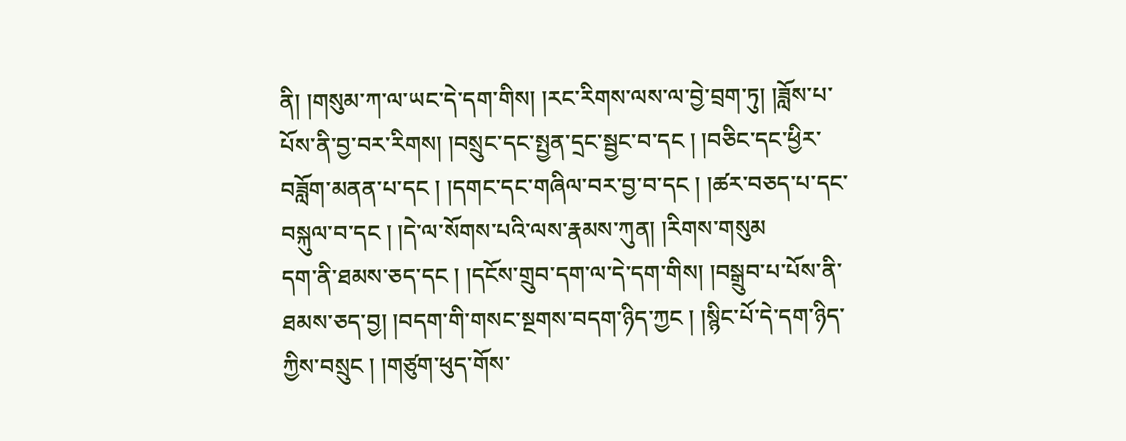ནི། །གསུམ་ཀ་ལ་ཡང་དེ་དག་གིས། །རང་རིགས་ལས་ལ་བྱེ་བྲག་ཏུ། །ཟློས་པ་པོས་ནི་བྱ་བར་རིགས། །བསྲུང་དང་སྤྱན་དྲང་སྦྱང་བ་དང ། །བཅིང་དང་ཕྱིར་བཟློག་མནན་པ་དང ། །དགང་དང་གཞིལ་བར་བྱ་བ་དང ། །ཚར་བཅད་པ་དང་བསྐུལ་བ་དང ། །དེ་ལ་སོགས་པའི་ལས་རྣམས་ཀུན། །རིགས་གསུམ
དག་ནི་ཐམས་ཅད་དང ། །དངོས་གྲུབ་དག་ལ་དེ་དག་གིས། །བསྒྲུབ་པ་པོས་ནི་ཐམས་ཅད་བྱ། །བདག་གི་གསང་སྔགས་བདག་ཉིད་ཀྱང ། །སྙིང་པོ་དེ་དག་ཉིད་ཀྱིས་བསྲུང ། །གཙུག་ཕུད་གོས་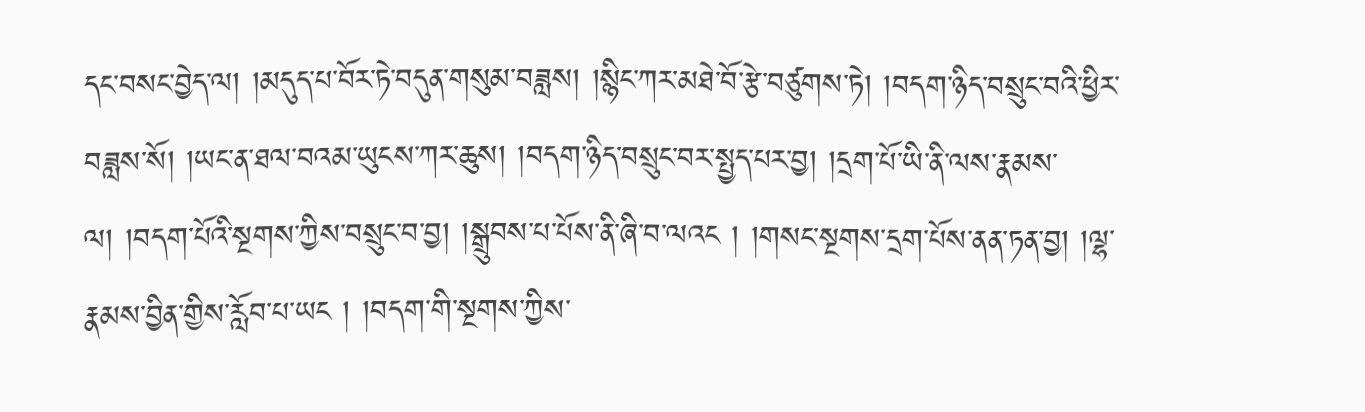དང་བསང་བྱེད་ལ། །མདུད་པ་བོར་ཏེ་བདུན་གསུམ་བཟླས། །སྙིང་ཀར་མཐེ་བོ་རྩེ་བཙུགས་ཏེ། །བདག་ཉིད་བསྲུང་བའི་ཕྱིར་བཟླས་སོ། །ཡང་ན་ཐལ་བའམ་ཡུངས་ཀར་ཆུས། །བདག་ཉིད་བསྲུང་བར་སྤྱད་པར་བྱ། །དྲག་པོ་ཡི་ནི་ལས་རྣམས་ལ། །བདག་པོའི་སྔགས་ཀྱིས་བསྲུང་བ་བྱ། །སྒྲུབས་པ་པོས་ནི་ཞི་བ་ལའང ། །གསང་སྔགས་དྲག་པོས་ནན་ཏན་བྱ། །ལྷ་རྣམས་བྱིན་གྱིས་རློབ་པ་ཡང ། །བདག་གི་སྔགས་ཀྱིས་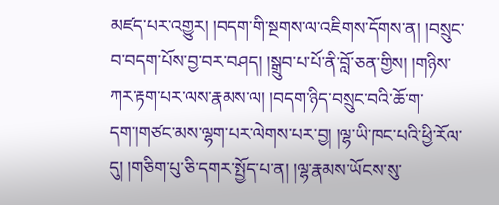མཛད་པར་འགྱུར། །བདག་གི་སྔགས་ལ་འཇིགས་དོགས་ན། །བསྲུང་བ་བདག་པོས་བྱ་བར་བཤད། །སྒྲུབ་པ་པོ་ནི་བློ་ཅན་གྱིས། །གཉིས་ཀར་རྟག་པར་ལས་རྣམས་ལ། །བདག་ཉིད་བསྲུང་བའི་ཆོ་ག་དག་།གཙང་མས་ལྷག་པར་ལེགས་པར་བྱ། །ལྷ་ཡི་ཁང་པའི་ཕྱི་རོལ་དུ། །གཅིག་པུ་ཅི་དགར་སྤྱོད་པ་ན། །ལྷ་རྣམས་ཡོངས་སུ་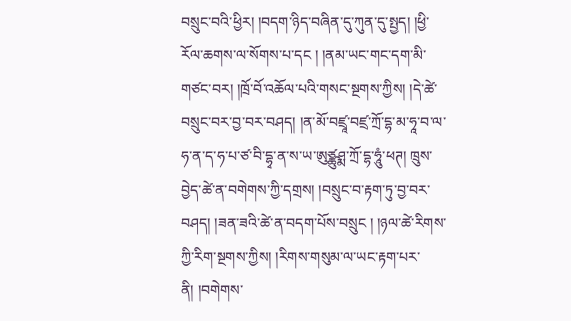བསྲུང་བའི་ཕྱིར། །བདག་ཉིད་བཞིན་དུ་ཀུན་དུ་སྤྱད། །ཕྱི་རོལ་ཆགས་ལ་སོགས་པ་དང ། །ནམ་ཡང་གང་དག་མི་གཙང་བར། །ཁྲོ་བོ་འཆོལ་པའི་གསང་སྔགས་ཀྱིས། །དེ་ཚེ་བསྲུང་བར་བྱ་བར་བཤད། །ན་མོ་བཛྲཱ་བཛྲ་ཀྲོ་དྷ་མ་ཧཱ་བ་ལ་ཧ་ན་ད་ཧ་པ་ཙ་བི་དྷྭ་ན་ས་ཡ་ཨུཙྪུཤྨ་ཀྲོ་དྷ་ཧཱུཾ་ཕཊ། ཁྲུས་བྱེད་ཚེ་ན་བགེགས་ཀྱི་དགྲས། །བསྲུང་བ་རྟག་ཏུ་བྱ་བར་བཤད། །ཟན་ཟའི་ཚེ་ན་བདག་པོས་བསྲུང ། །ཉལ་ཚེ་རིགས་ཀྱི་རིག་སྔགས་ཀྱིས། །རིགས་གསུམ་ལ་ཡང་རྟག་པར་ནི། །བགེགས་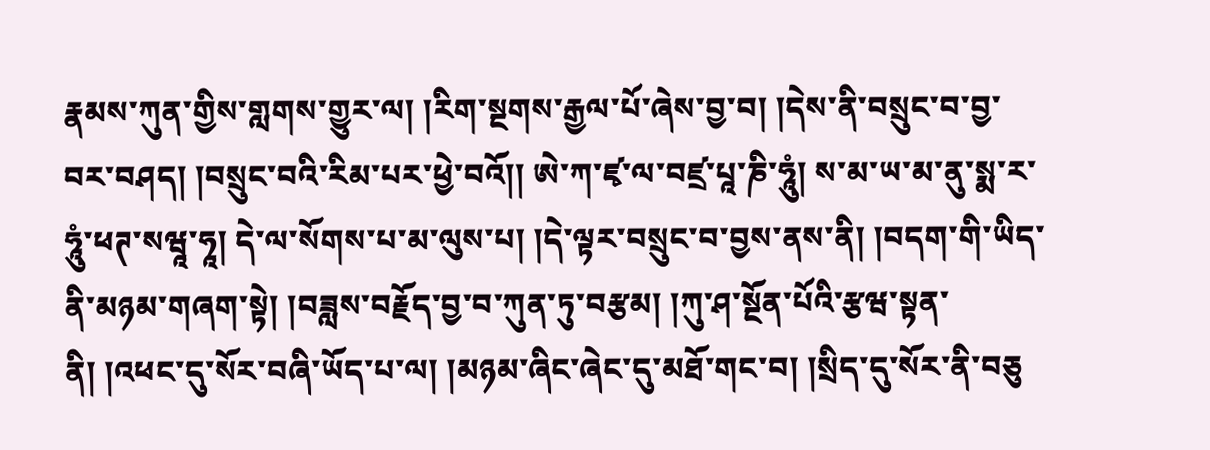རྣམས་ཀུན་གྱིས་གླགས་གྱུར་ལ། །རིག་སྔགས་རྒྱལ་པོ་ཞེས་བྱ་བ། །དེས་ནི་བསྲུང་བ་བྱ་བར་བཤད། །བསྲུང་བའི་རིམ་པར་ཕྱེ་བའོ།། ཨེ་ཀ་ཛྭ་ལ་བཛྲ་པཱ་ཎི་ཧཱུཾ། ས་མ་ཡ་མ་ནུ་སྨ་ར་ཧཱུཾ་ཕཊ་སཝཱ་ཧཱ། དེ་ལ་སོགས་པ་མ་ལུས་པ། །དེ་ལྟར་བསྲུང་བ་བྱས་ནས་ནི། །བདག་གི་ཡིད་ནི་མཉམ་གཞག་སྟེ། །བཟླས་བརྗོད་བྱ་བ་ཀུན་ཏུ་བརྩམ། །ཀུ་ཤ་སྔོན་པོའི་རྩཝ་སྟན་ནི། །འཕང་དུ་སོར་བཞི་ཡོད་པ་ལ། །མཉམ་ཞིང་ཞེང་དུ་མཐོ་གང་བ། །སྲིད་དུ་སོར་ནི་བཅུ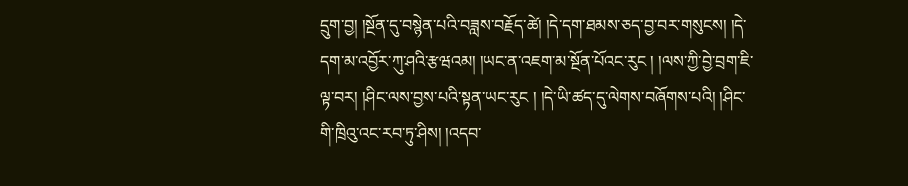དྲུག་བྱ། །སྔོན་དུ་བསྙེན་པའི་བཟླས་བརྗོད་ཚེ། །དེ་དག་ཐམས་ཅད་བྱ་བར་གསུངས། །དེ་དག་མ་འབྱོར་ཀུ་ཤའི་རྩཝའམ། །ཡང་ན་འཇག་མ་སྔོན་པོའང་རུང ། །ལས་ཀྱི་བྱེ་བྲག་ཇི་ལྟ་བར། །ཤིང་ལས་བྱས་པའི་སྟན་ཡང་རུང ། །དེ་ཡི་ཚད་དུ་ལེགས་བཞོགས་པའི། །ཤིང་གི་ཁྲིའུ་འང་རབ་ཏུ་ཤིས། །འདབ་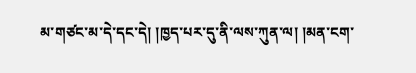མ་གཙང་མ་དེ་དང་དེ། །ཁྱད་པར་དུ་ནི་ལས་ཀུན་ལ། །མན་ངག་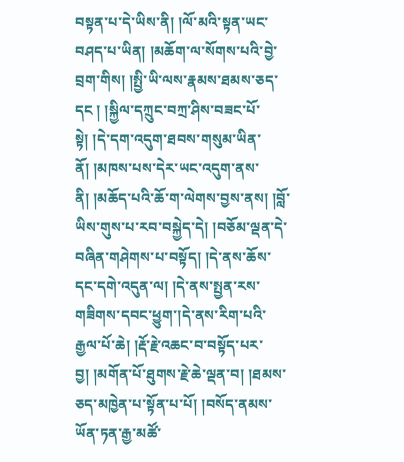བསྟན་པ་དེ་ཡིས་ནི། །ལོ་མའི་སྟན་ཡང་བཤད་པ་ཡིན། །མཆོག་ལ་སོགས་པའི་བྱེ་བྲག་གིས། །སྤྱི་ཡི་ལས་རྣམས་ཐམས་ཅད་དང ། །སྐྱིལ་དཀྲུང་བཀྲ་ཤིས་བཟང་པོ་སྟེ། །དེ་དག་འདུག་ཐབས་གསུམ་ཡིན་ནོ། །མཁས་པས་དེར་ཡང་འདུག་ནས་ནི། །མཆོད་པའི་ཆོ་ག་ལེགས་བྱས་ནས། །བློ་ཡིས་གུས་པ་རབ་བསྐྱེད་དེ། །བཅོམ་ལྡན་དེ་བཞིན་གཤེགས་པ་བསྟོད། །དེ་ནས་ཆོས་དང་དགེ་འདུན་ལ། །དེ་ནས་སྤྱན་རས་གཟིགས་དབང་ཕྱུག་།དེ་ནས་རིག་པའི་རྒྱལ་པོ་ཆེ། །རྡོ་རྗེ་འཆང་བ་བསྟོད་པར་བྱ། །མགོན་པོ་ཐུགས་རྗེ་ཆེ་ལྡན་བ། །ཐམས་ཅད་མཁྱེན་པ་སྟོན་པ་པོ། །བསོད་ནམས་ཡོན་ཏན་རྒྱ་མཚོ་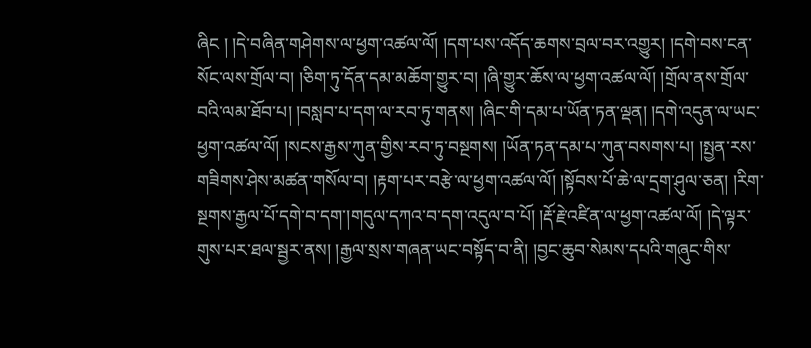ཞིང ། །དེ་བཞིན་གཤེགས་ལ་ཕྱག་འཚལ་ལོ། །དག་པས་འདོད་ཆགས་བྲལ་བར་འགྱུར། །དགེ་བས་ངན་སོང་ལས་གྲོལ་བ། །ཅིག་ཏུ་དོན་དམ་མཆོག་གྱུར་བ། །ཞི་གྱུར་ཆོས་ལ་ཕྱག་འཚལ་ལོ། །གྲོལ་ནས་གྲོལ་བའི་ལམ་ཐོབ་པ། །བསླབ་པ་དག་ལ་རབ་ཏུ་གནས། །ཞིང་གི་དམ་པ་ཡོན་ཏན་ལྡན། །དགེ་འདུན་ལ་ཡང་ཕྱག་འཚལ་ལོ། །སངས་རྒྱས་ཀུན་གྱིས་རབ་ཏུ་བསྔགས། །ཡོན་ཏན་དམ་པ་ཀུན་བསགས་པ། །སྤྱན་རས་གཟིགས་ཤེས་མཚན་གསོལ་བ། །རྟག་པར་བརྩེ་ལ་ཕྱག་འཚལ་ལོ། །སྟོབས་པོ་ཆེ་ལ་དྲག་ཤུལ་ཅན། །རིག་སྔགས་རྒྱལ་པོ་དགེ་བ་དག་།གདུལ་དཀའ་བ་དག་འདུལ་བ་པོ། །རྡོ་རྗེ་འཛིན་ལ་ཕྱག་འཚལ་ལོ། །དེ་ལྟར་གུས་པར་ཐལ་སྦྱར་ནས། །རྒྱལ་སྲས་གཞན་ཡང་བསྟོད་བ་ནི། །བྱང་ཆུབ་སེམས་དཔའི་གཞུང་གིས་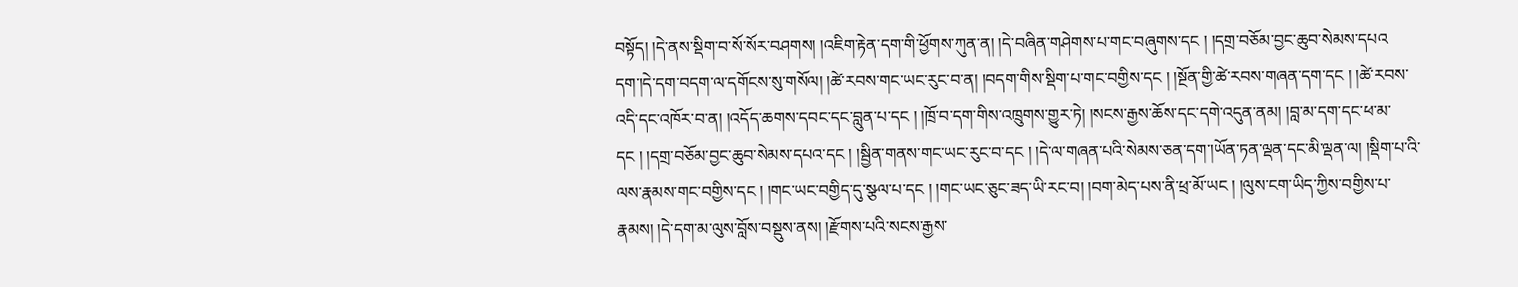བསྟོད། །དེ་ནས་སྡིག་བ་སོ་སོར་བཤགས། །འཇིག་རྟེན་དག་གི་ཕྱོགས་ཀུན་ན། །དེ་བཞིན་གཤེགས་པ་གང་བཞུགས་དང ། །དགྲ་བཅོམ་བྱང་ཆུབ་སེམས་དཔའ
དག་།དེ་དག་བདག་ལ་དགོངས་སུ་གསོལ། །ཚེ་རབས་གང་ཡང་རུང་བ་ན། །བདག་གིས་སྡིག་པ་གང་བགྱིས་དང ། །སྔོན་གྱི་ཚེ་རབས་གཞན་དག་དང ། །ཚེ་རབས་འདི་དང་འཁོར་བ་ན། །འདོད་ཆགས་དབང་དང་བླུན་པ་དང ། །ཁྲོ་བ་དག་གིས་འཁྲུགས་གྱུར་ཏེ། །སངས་རྒྱས་ཆོས་དང་དགེ་འདུན་ནམ། །བླ་མ་དག་དང་ཕ་མ་དང ། །དགྲ་བཅོམ་བྱང་ཆུབ་སེམས་དཔའ་དང ། །སྦྱིན་གནས་གང་ཡང་རུང་བ་དང ། །དེ་ལ་གཞན་པའི་སེམས་ཅན་དག་།ཡོན་ཏན་ལྡན་དང་མི་ལྡན་ལ། །སྡིག་པ་འི་ལས་རྣམས་གང་བགྱིས་དང ། །གང་ཡང་བགྱིད་དུ་སྩལ་པ་དང ། །གང་ཡང་ཅུང་ཟད་ཡི་རང་བ། །བག་མེད་པས་ནི་ཕྲ་མོ་ཡང ། །ལུས་ངག་ཡིད་ཀྱིས་བགྱིས་པ་རྣམས། །དེ་དག་མ་ལུས་བློས་བསྡུས་ནས། །རྫོགས་པའི་སངས་རྒྱས་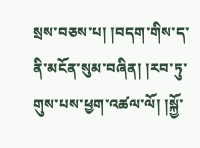སྲས་བཅས་པ། །བདག་གིས་ད་ནི་མངོན་སུམ་བཞིན། །རབ་ཏུ་གུས་པས་ཕྱག་འཚལ་ལོ། །སྐྱོ་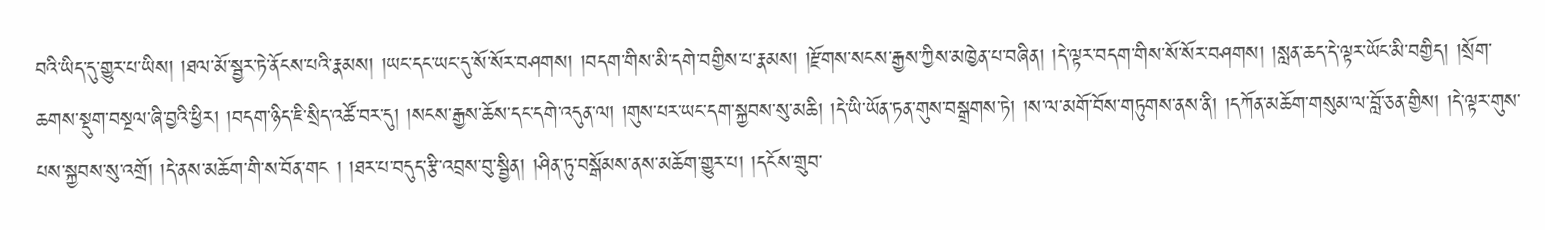བའི་ཡིད་དུ་གྱུར་པ་ཡིས། །ཐལ་མོ་སྦྱར་ཏེ་ནོངས་པའི་རྣམས། །ཡང་དང་ཡང་དུ་སོ་སོར་བཤགས། །བདག་གིས་མི་དགེ་བགྱིས་པ་རྣམས། །རྫོགས་སངས་རྒྱས་ཀྱིས་མཁྱེན་པ་བཞིན། །དེ་ལྟར་བདག་གིས་སོ་སོར་བཤགས། །སླན་ཆད་དེ་ལྟར་ཡོང་མི་བགྱིད། །སྲོག་ཆགས་སྡུག་བསྔལ་ཞི་བྱའི་ཕྱིར། །བདག་ཉིད་ཇི་སྲིད་འཚོ་བར་དུ། །སངས་རྒྱས་ཆོས་དང་དགེ་འདུན་ལ། །གུས་པར་ཡང་དག་སྐྱབས་སུ་མཆི། །དེ་ཡི་ཡོན་ཏན་གུས་བསྒྲགས་ཏེ། །ས་ལ་མགོ་བོས་གཏུགས་ནས་ནི། །དཀོན་མཆོག་གསུམ་ལ་བློ་ཅན་གྱིས། །དེ་ལྟར་གུས་པས་སྐྱབས་སུ་འགྲོ། །དེ་ནས་མཆོག་གི་ས་བོན་གང ། །ཐར་པ་བདུད་རྩི་འབྲས་བུ་སྦྱིན། །ཤིན་ཏུ་བསྒོམས་ནས་མཆོག་གྱུར་པ། །དངོས་གྲུབ་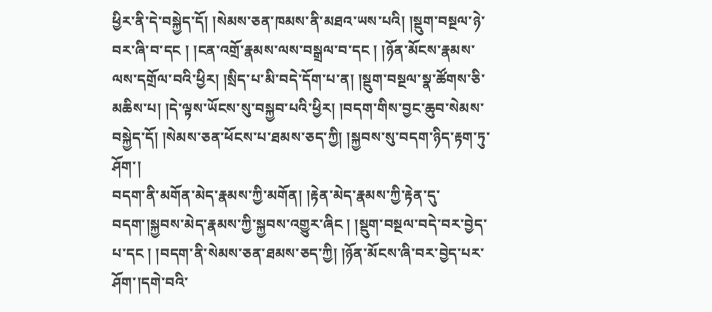ཕྱིར་ནི་དེ་བསྐྱེད་དོ། །སེམས་ཅན་ཁམས་ནི་མཐའ་ཡས་པའི། །སྡུག་བསྔལ་ཉེ་བར་ཞི་བ་དང ། །ངན་འགྲོ་རྣམས་ལས་བསྒྲལ་བ་དང ། །ཉོན་མོངས་རྣམས་ལས་དགྲོལ་བའི་ཕྱིར། །སྲིད་པ་མི་བདེ་དོག་པ་ན། །སྡུག་བསྔལ་སྣ་ཚོགས་ཅི་མཆིས་པ། །དེ་ལྟས་ཡོངས་སུ་བསྐྱབ་པའི་ཕྱིར། །བདག་གིས་བྱང་ཆུབ་སེམས་བསྐྱེད་དོ། །སེམས་ཅན་ཕོངས་པ་ཐམས་ཅད་ཀྱི། །སྐྱབས་སུ་བདག་ཉིད་རྟག་ཏུ་ཤོག་།
བདག་ནི་མགོན་མེད་རྣམས་ཀྱི་མགོན། །རྟེན་མེད་རྣམས་ཀྱི་རྟེན་དུ་བདག་།སྐྱབས་མེད་རྣམས་ཀྱི་སྐྱབས་འགྱུར་ཞིང ། །སྡུག་བསྔལ་བདེ་བར་བྱེད་པ་དང ། །བདག་ནི་སེམས་ཅན་ཐམས་ཅད་ཀྱི། །ཉོན་མོངས་ཞི་བར་བྱེད་པར་ཤོག་།དགེ་བའི་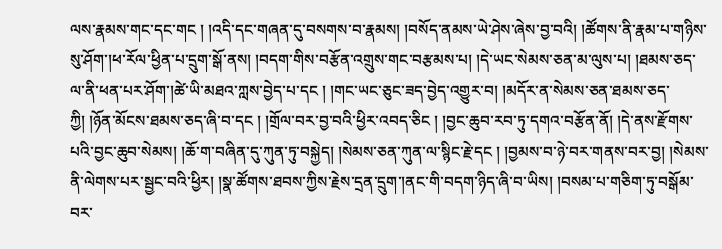ལས་རྣམས་གང་དང་གང ། །འདི་དང་གཞན་དུ་བསགས་བ་རྣམས། །བསོད་ནམས་ཡེ་ཤེས་ཞེས་བྱ་བའི། །ཚོགས་ནི་རྣམ་པ་གཉིས་སུ་ཤོག་།ཕ་རོལ་ཕྱིན་པ་དྲུག་སྒོ་ནས། །བདག་གིས་བརྩོན་འགྲུས་གང་བརྩམས་པ། །དེ་ཡང་སེམས་ཅན་མ་ལུས་པ། །ཐམས་ཅད་ལ་ནི་ཕན་པར་ཤོག་།ཚེ་ཡི་མཐའ་ཀླས་བྱེད་པ་དང ། །གང་ཡང་ཅུང་ཟད་བྱེད་འགྱུར་བ། །མདོར་ན་སེམས་ཅན་ཐམས་ཅད་ཀྱི། །ཉོན་མོངས་ཐམས་ཅད་ཞི་བ་དང ། །གྲོལ་བར་བྱ་བའི་ཕྱིར་འབད་ཅིང ། །བྱང་ཆུབ་རབ་ཏུ་དགའ་བརྩོན་ནོ། །དེ་ནས་རྫོགས་པའི་བྱང་ཆུབ་སེམས། །ཆོ་ག་བཞིན་དུ་ཀུན་ཏུ་བསྐྱེད། །སེམས་ཅན་ཀུན་ལ་སྙིང་རྗེ་དང ། །བྱམས་བ་ཉེ་བར་གནས་བར་བྱ། །སེམས་ནི་ལེགས་པར་སྦྱང་བའི་ཕྱིར། །སྣ་ཚོགས་ཐབས་ཀྱིས་རྗེས་དྲན་དྲུག་།ནང་གི་བདག་ཉིད་ཞི་བ་ཡིས། །བསམ་པ་གཅིག་ཏུ་བསྒོམ་བར་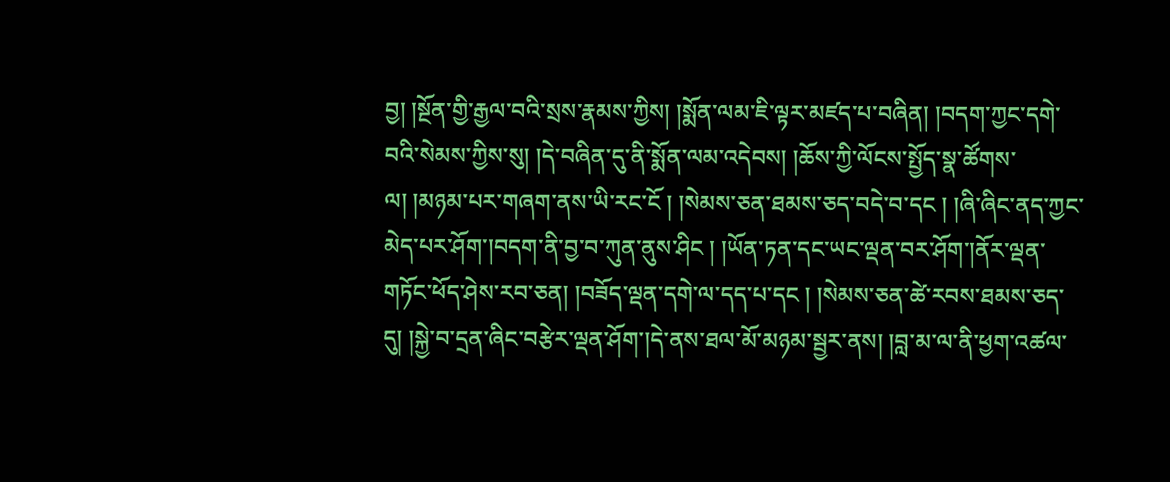བྱ། །སྔོན་གྱི་རྒྱལ་བའི་སྲས་རྣམས་ཀྱིས། །སྨོན་ལམ་ཇི་ལྟར་མཛད་པ་བཞིན། །བདག་ཀྱང་དགེ་བའི་སེམས་ཀྱིས་སུ། །དེ་བཞིན་དུ་ནི་སྨོན་ལམ་འདེབས། །ཆོས་ཀྱི་ལོངས་སྤྱོད་སྣ་ཚོགས་ལ། །མཉམ་པར་གཞག་ནས་ཡི་རང་ངོ ། །སེམས་ཅན་ཐམས་ཅད་བདེ་བ་དང ། །ཞི་ཞིང་ནད་ཀྱང་མེད་པར་ཤོག་།བདག་ནི་བྱ་བ་ཀུན་ནུས་ཤིང ། །ཡོན་ཏན་དང་ཡང་ལྡན་བར་ཤོག་།ནོར་ལྡན་གཏོང་ཕོད་ཤེས་རབ་ཅན། །བཟོད་ལྡན་དགེ་ལ་དད་པ་དང ། །སེམས་ཅན་ཚེ་རབས་ཐམས་ཅད་དུ། །སྐྱེ་བ་དྲན་ཞིང་བརྩེར་ལྡན་ཤོག་།དེ་ནས་ཐལ་མོ་མཉམ་སྦྱར་ནས། །བླ་མ་ལ་ནི་ཕྱག་འཚལ་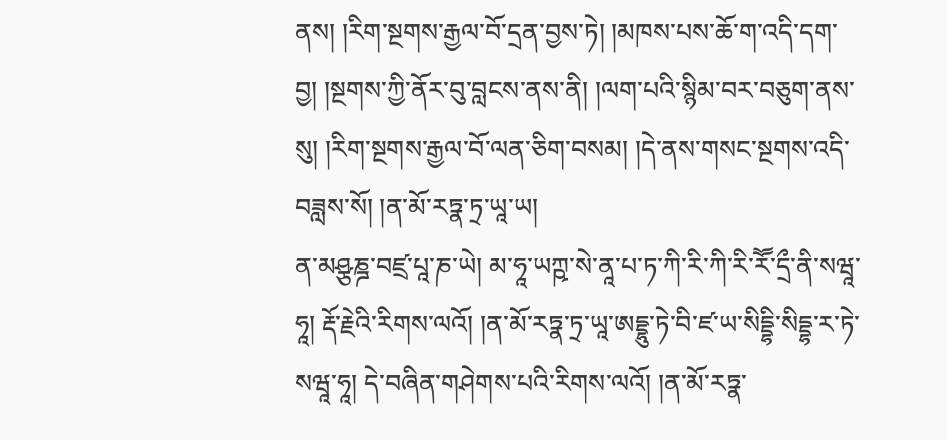ནས། །རིག་སྔགས་རྒྱལ་བོ་དྲན་བྱས་ཏེ། །མཁས་པས་ཆོ་ག་འདི་དག་བྱ། །སྔགས་ཀྱི་ནོར་བུ་བླངས་ནས་ནི། །ལག་པའི་སྙིམ་བར་བཅུག་ནས་སུ། །རིག་སྔགས་རྒྱལ་བོ་ལན་ཅིག་བསམ། །དེ་ནས་གསང་སྔགས་འདི་བཟླས་སོ། །ན་མོ་རཏྣ་ཏྲ་ཡཱ་ཡ།
ན་མཤྩཎྜ་བཛྲ་པཱ་ཎ་ཡེ། མ་ཧཱ་ཡཀྵ་སེ་ནཱ་པ་ཏ་ཀི་རི་ཀི་རི་རཽ་དྲྀ་ནི་སཝཱ་ཧཱ། རྡོ་རྗེའི་རིགས་ལའོ། །ན་མོ་རཏྣ་ཏྲ་ཡཱ་ཨདྡྷུ་ཏེ་བི་ཛ་ཡ་སིདྡྷི་སིདྡྷ་ར་ཏེ་སཝཱ་ཧཱ། དེ་བཞིན་གཤེགས་པའི་རིགས་ལའོ། །ན་མོ་རཏྣ་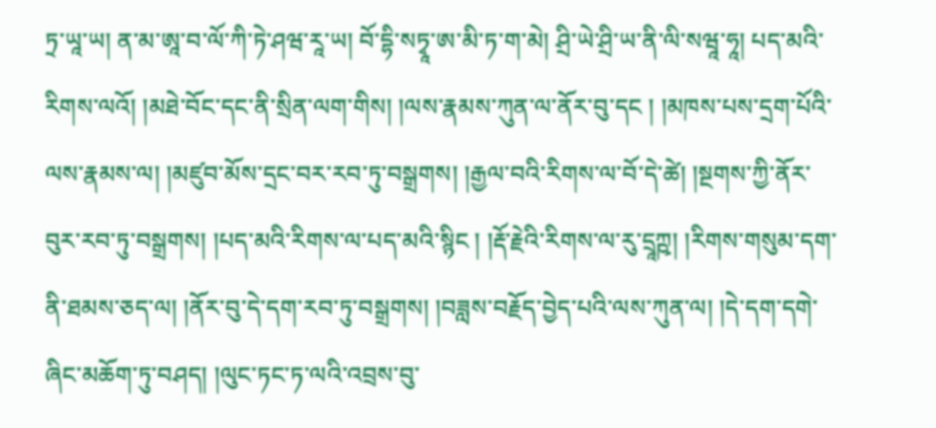ཏྲ་ཡཱ་ཡ། ན་མ་ཨཱ་བ་ལོ་ཀི་ཏེ་ཤཝ་རཱ་ཡ། བོ་དྷི་སཏྭཱ་ཨ་མི་ཏ་ག་མེ། ཤྲི་ཡེ་ཤྲི་ཡ་ནི་ལི་སཝཱ་ཧཱ། པད་མའི་རིགས་ལའོ། །མཐེ་བོང་དང་ནི་སྲིན་ལག་གིས། །ལས་རྣམས་ཀུན་ལ་ནོར་བུ་དང ། །མཁས་པས་དྲག་པོའི་ལས་རྣམས་ལ། །མཛུབ་མོས་དྲང་བར་རབ་ཏུ་བསྒྲགས། །རྒྱལ་བའི་རིགས་ལ་བོ་དེ་ཚེ། །སྔགས་ཀྱི་ནོར་བུར་རབ་ཏུ་བསྒྲགས། །པད་མའི་རིགས་ལ་པད་མའི་སྙིང ། །རྡོ་རྗེའི་རིགས་ལ་རུ་དྲཱཀྵ། །རིགས་གསུམ་དག་ནི་ཐམས་ཅད་ལ། །ནོར་བུ་དེ་དག་རབ་ཏུ་བསྒྲགས། །བཟླས་བརྗོད་བྱེད་པའི་ལས་ཀུན་ལ། །དེ་དག་དགེ་ཞིང་མཆོག་ཏུ་བཤད། །ལུང་ཏང་ཏ་ལའི་འབྲས་བུ་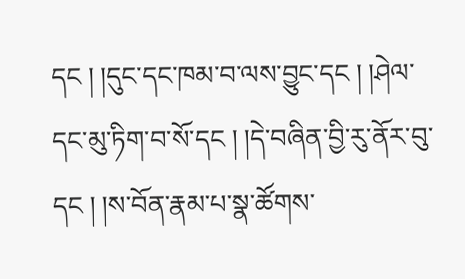དང ། །དུང་དང་ཁམ་བ་ལས་བྱུང་དང ། །ཤེལ་དང་མུ་ཏིག་བ་སོ་དང ། །དེ་བཞིན་བྱི་རུ་ནོར་བུ་དང ། །ས་བོན་རྣམ་པ་སྣ་ཚོགས་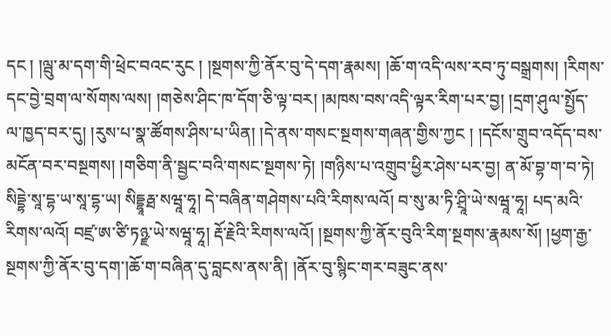དང ། །ལྦུ་མ་དག་གི་ཕྲེང་བའང་རུང ། །སྔགས་ཀྱི་ནོར་བུ་དེ་དག་རྣམས། །ཆོ་ག་འདི་ལས་རབ་ཏུ་བསྒྲགས། །རིགས་དང་བྱེ་བྲག་ལ་སོགས་ལས། །གཅེས་ཤིང་ཁ་དོག་ཅི་ལྟ་བར། །མཁས་བས་འདི་ལྟར་རིག་པར་བྱ། །དྲག་ཤུལ་སྤྱོད་ལ་ཁྱད་བར་དུ། །རུས་པ་སྣ་ཚོགས་ཤིས་པ་ཡིན། །དེ་ནས་གསང་སྔགས་གཞན་གྱིས་ཀྱང ། །དངོས་གྲུབ་འདོད་བས་མངོན་བར་བསྔགས། །གཅིག་ནི་སྦྱང་བའི་གསང་སྔགས་ཏེ། །གཉིས་པ་འགྲུབ་ཕྱིར་ཤེས་པར་བྱ། ན་མོ་བྷ་ག་བ་ཏེ། སིདྡྷེ་སཱ་དྷ་ཡ་སཱ་དྷ་ཡ། སིདྡྷཱརྠ་སཝཱ་ཧཱ། དེ་བཞིན་གཤེགས་པའི་རིགས་ལའོ། བ་སུ་མ་ཏི་ཤྲཱི་ཡེ་སཝཱ་ཧཱ། པད་མའི་རིགས་ལའོ། བཛྲ་ཨ་ཙི་ཏཉྫ་ཡེ་སཝཱ་ཧཱ། རྡོ་རྗེའི་རིགས་ལའོ། །སྔགས་ཀྱི་ནོར་བུའི་རིག་སྔགས་རྣམས་སོ། །ཕྱག་རྒྱ་སྔགས་ཀྱི་ནོར་བུ་དག་།ཆོ་ག་བཞིན་དུ་བླངས་ནས་ནི། །ནོར་བུ་སྙིང་གར་བཟུང་ནས་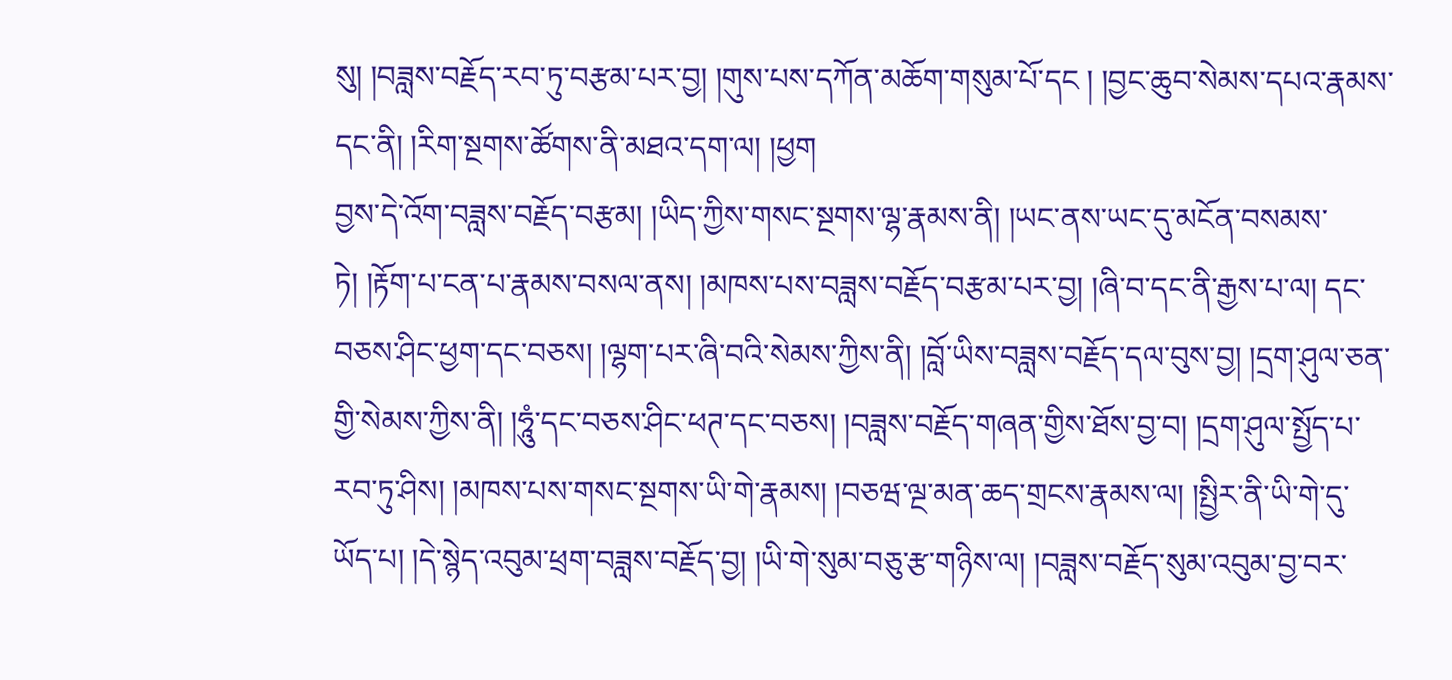སུ། །བཟླས་བརྗོད་རབ་ཏུ་བརྩམ་པར་བྱ། །གུས་པས་དཀོན་མཆོག་གསུམ་པོ་དང ། །བྱང་ཆུབ་སེམས་དཔའ་རྣམས་དང་ནི། །རིག་སྔགས་ཚོགས་ནི་མཐའ་དག་ལ། །ཕྱག
བྱས་དེ་འོག་བཟླས་བརྗོད་བརྩམ། །ཡིད་ཀྱིས་གསང་སྔགས་ལྷ་རྣམས་ནི། །ཡང་ནས་ཡང་དུ་མངོན་བསམས་ཏེ། །རྟོག་པ་ངན་པ་རྣམས་བསལ་ནས། །མཁས་པས་བཟླས་བརྗོད་བརྩམ་པར་བྱ། །ཞི་བ་དང་ནི་རྒྱས་པ་ལ། དང་བཅས་ཤིང་ཕྱག་དང་བཅས། །ལྷག་པར་ཞི་བའི་སེམས་ཀྱིས་ནི། །བློ་ཡིས་བཟླས་བརྗོད་དལ་བུས་བྱ། །དྲག་ཤུལ་ཅན་གྱི་སེམས་ཀྱིས་ནི། །ཧཱུཾ་དང་བཅས་ཤིང་ཕཊ་དང་བཅས། །བཟླས་བརྗོད་གཞན་གྱིས་ཐོས་བྱ་བ། །དྲག་ཤུལ་སྤྱོད་པ་རབ་ཏུ་ཤིས། །མཁས་པས་གསང་སྔགས་ཡི་གེ་རྣམས། །བཅཝ་ལྔ་མན་ཆད་གྲངས་རྣམས་ལ། །སྤྱིར་ནི་ཡི་གེ་དུ་ཡོད་པ། །དེ་སྙེད་འབུམ་ཕྲག་བཟླས་བརྗོད་བྱ། །ཡི་གེ་སུམ་བཅུ་རྩ་གཉིས་ལ། །བཟླས་བརྗོད་སུམ་འབུམ་བྱ་བར་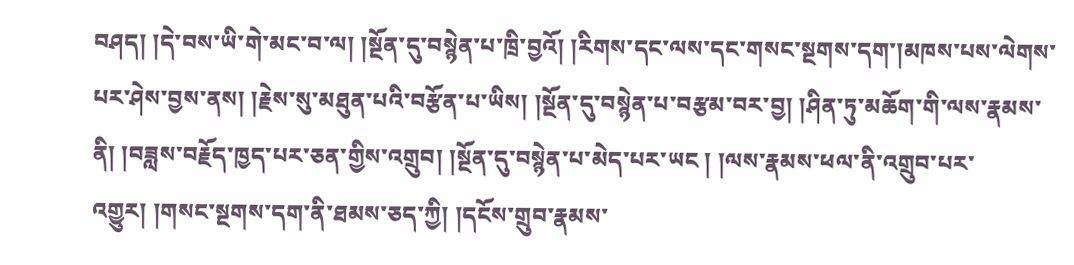བཤད། །དེ་བས་ཡི་གེ་མང་བ་ལ། །སྔོན་དུ་བསྙེན་པ་ཁྲི་བྱའོ། །རིགས་དང་ལས་དང་གསང་སྔགས་དག་།མཁས་པས་ལེགས་པར་ཤེས་བྱས་ནས། །རྗེས་སུ་མཐུན་པའི་བརྩོན་པ་ཡིས། །སྔོན་དུ་བསྙེན་པ་བརྩམ་བར་བྱ། །ཤིན་ཏུ་མཆོག་གི་ལས་རྣམས་ནི། །བཟླས་བརྗོད་ཁྱད་པར་ཅན་གྱིས་འགྲུབ། །སྔོན་དུ་བསྙེན་པ་མེད་པར་ཡང ། །ལས་རྣམས་ཕལ་ནི་འགྲུབ་པར་འགྱུར། །གསང་སྔགས་དག་ནི་ཐམས་ཅད་ཀྱི། །དངོས་གྲུབ་རྣམས་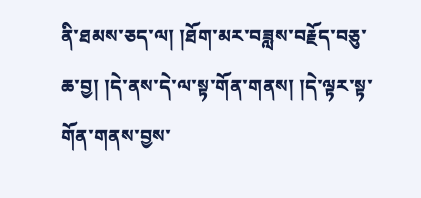ནི་ཐམས་ཅད་ལ། །ཐོག་མར་བཟླས་བརྗོད་བཅུ་ཆ་བྱ། །དེ་ནས་དེ་ལ་སྟ་གོན་གནས། །དེ་ལྟར་སྟ་གོན་གནས་བྱས་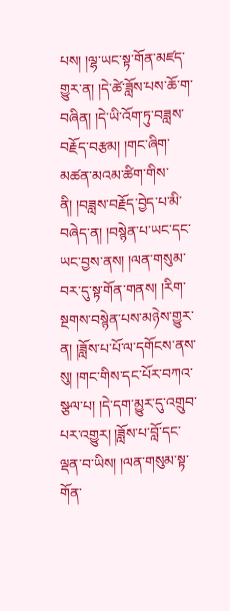པས། །ལྷ་ཡང་སྟ་གོན་མཛད་གྱུར་ན། །དེ་ཚེ་ཟློས་པས་ཆོ་ག་བཞིན། །དེ་ཡི་འོག་ཏུ་བཟླས་བརྗོད་བརྩམ། །གང་ཞིག་མཚན་མའམ་ཚིག་གིས་ནི། །བཟླས་བརྗོད་བྱེད་པ་མི་བཞེད་ན། །བསྙེན་པ་ཡང་དང་ཡང་བྱས་ནས། །ལན་གསུམ་བར་དུ་སྟ་གོན་གནས། །རིག་སྔགས་བསྙེན་པས་མཉེས་གྱུར་ན། །ཟློས་པ་པོ་ལ་དགོངས་ནས་སུ། །གང་གིས་དང་པོར་བཀའ་སྩལ་པ། །དེ་དག་མྱུར་དུ་འགྲུབ་པར་འགྱུར། །ཟློས་པ་བློ་དང་ལྡན་བ་ཡིས། །ལན་གསུམ་སྟ་གོན་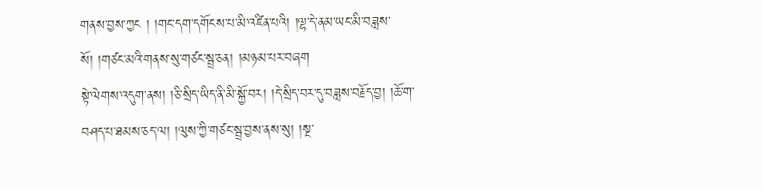གནས་བྱས་ཀྱང ། །གང་དག་དགོངས་པ་མི་འཛིན་པའི། །ལྷ་དེ་ནམ་ཡང་མི་བཟླས་སོ། །གཙང་མའི་གནས་སུ་གཙང་སྦྲ་ཅན། །མཉམ་པར་བཞག
སྟེ་ལེགས་འདུག་ནས། །ཅི་སྲིད་ཡིད་ནི་མི་སྐྱོ་བར། །དེ་སྲིད་བར་དུ་བཟླས་བརྗོད་བྱ། །ཆོ་ག་བཤད་པ་ཐམས་ཅད་ལ། །ལུས་ཀྱི་གཙང་སྦྲ་བྱས་ནས་སུ། །སྔ་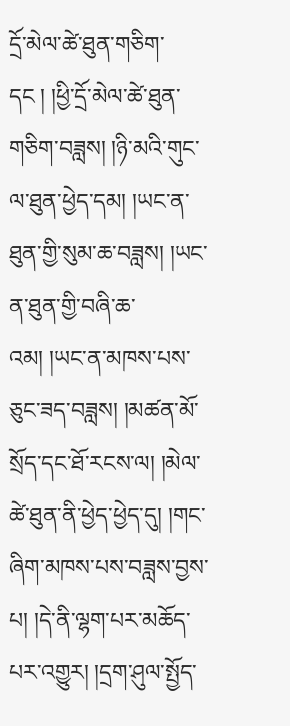དྲོ་མེལ་ཚེ་ཐུན་གཅིག་དང ། །ཕྱི་དྲོ་མེལ་ཚེ་ཐུན་གཅིག་བཟླས། །ཉི་མའི་གུང་ལ་ཐུན་ཕྱེད་དམ། །ཡང་ན་ཐུན་གྱི་སུམ་ཆ་བཟླས། །ཡང་ན་ཐུན་གྱི་བཞི་ཆ་འམ། །ཡང་ན་མཁས་པས་ཅུང་ཟད་བཟླས། །མཚན་མོ་སྲོད་དང་ཐོ་རངས་ལ། །མེལ་ཚེ་ཐུན་ནི་ཕྱེད་ཕྱེད་དུ། །གང་ཞིག་མཁས་པས་བཟླས་བྱས་པ། །དེ་ནི་ལྷག་པར་མཆོད་པར་འགྱུར། །དྲག་ཤུལ་སྤྱོད་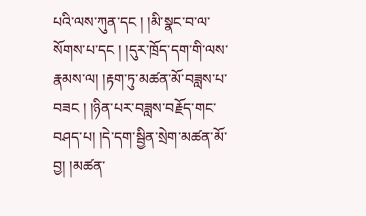པའི་ལས་ཀུན་དང ། །མི་སྣང་བ་ལ་སོགས་པ་དང ། །དུར་ཁྲོད་དག་གི་ལས་རྣམས་ལ། །རྟག་ཏུ་མཚན་མོ་བཟླས་པ་བཟང ། །ཉིན་པར་བཟླས་བརྗོད་གང་བཤད་པ། །དེ་དག་སྦྱིན་སྲེག་མཚན་མོ་བྱ། །མཚན་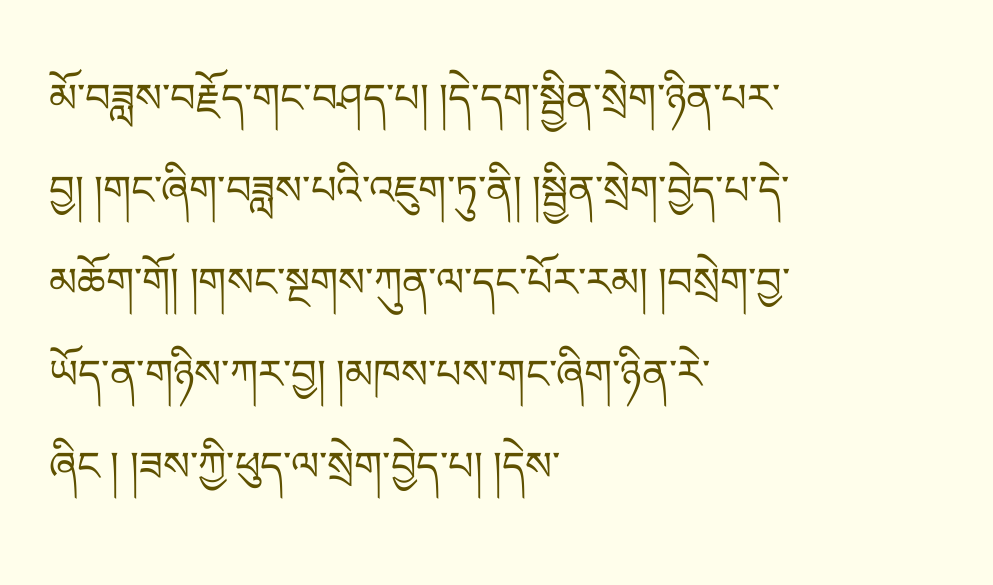མོ་བཟླས་བརྗོད་གང་བཤད་པ། །དེ་དག་སྦྱིན་སྲེག་ཉིན་པར་བྱ། །གང་ཞིག་བཟླས་པའི་འཇུག་ཏུ་ནི། །སྦྱིན་སྲེག་བྱེད་པ་དེ་མཆོག་གོ། །གསང་སྔགས་ཀུན་ལ་དང་པོར་རམ། །བསྲེག་བྱ་ཡོད་ན་གཉིས་ཀར་བྱ། །མཁས་པས་གང་ཞིག་ཉིན་རེ་ཞིང ། །ཟས་ཀྱི་ཕུད་ལ་སྲེག་བྱེད་པ། །དེས་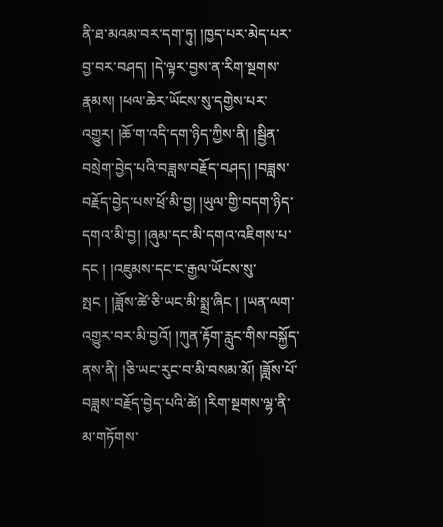ནི་ཐ་མའམ་བར་དག་ཏུ། །ཁྱད་པར་མེད་པར་བྱ་བར་བཤད། །དེ་ལྟར་བྱས་ན་རིག་སྔགས་རྣམས། །ཕལ་ཆེར་ཡོངས་སུ་དགྱེས་པར་འགྱུར། །ཆོ་ག་འདི་དག་ཉིད་ཀྱིས་ནི། །སྦྱིན་བསྲེག་བྱེད་པའི་བཟླས་བརྗོད་བཤད། །བཟླས་བརྗོད་བྱེད་པས་ཕྲོ་མི་བྱ། །ཡུལ་གྱི་བདག་ཉིད་དགའ་མི་བྱ། །ཞུམ་དང་མི་དགའ་འཇིགས་པ་དང ། །འཇུམས་དང་ང་རྒྱལ་ཡོངས་སུ་སྤང ། །ཟློས་ཚེ་ཅི་ཡང་མི་སྨྲ་ཞིང ། །ཡན་ལག་འགྱུར་བར་མི་བྱའོ། །ཀུན་རྟོག་རླུང་གིས་བསྐྱོད་ནས་ནི། །ཅི་ཡང་རུང་བ་མི་བསམ་མོ། །ཟློས་པོ་བཟླས་བརྗོད་བྱེད་པའི་ཚེ། །རིག་སྔགས་ལྷ་ནི་མ་གཏོགས་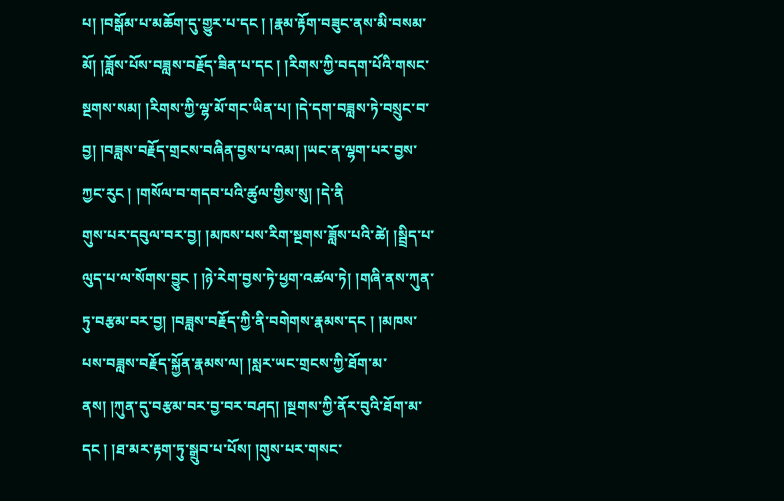པ། །བསྒོམ་པ་མཆོག་དུ་གྱུར་པ་དང ། །རྣམ་རྟོག་བཟུང་ནས་མི་བསམ་མོ། །ཟློས་པོས་བཟླས་བརྗོད་ཟིན་པ་དང ། །རིགས་ཀྱི་བདག་པོའི་གསང་སྔགས་སམ། །རིགས་ཀྱི་ལྷ་མོ་གང་ཡིན་པ། །དེ་དག་བཟླས་ཏེ་བསྲུང་བ་བྱ། །བཟླས་བརྗོད་གྲངས་བཞིན་བྱས་པ་འམ། །ཡང་ན་ལྷག་པར་བྱས་ཀྱང་རུང ། །གསོལ་བ་གདབ་པའི་ཚུལ་གྱིས་སུ། །དེ་ནི
གུས་པར་དབུལ་བར་བྱ། །མཁས་པས་རིག་སྔགས་ཟློས་པའི་ཚེ། །སྦྲིད་པ་ལུད་པ་ལ་སོགས་བྱུང ། །ཉེ་རེག་བྱས་ཏེ་ཕྱག་འཚལ་ཏེ། །གཞི་ནས་ཀུན་ཏུ་བརྩམ་བར་བྱ། །བཟླས་བརྗོད་ཀྱི་ནི་བགེགས་རྣམས་དང ། །མཁས་པས་བཟླས་བརྗོད་སྐྱོན་རྣམས་ལ། །སླར་ཡང་གྲངས་ཀྱི་ཐོག་མ་ནས། །ཀུན་དུ་བརྩམ་བར་བྱ་བར་བཤད། །སྔགས་ཀྱི་ནོར་བུའི་ཐོག་མ་དང ། །ཐ་མར་རྟག་ཏུ་སྒྲུབ་པ་པོས། །གུས་པར་གསང་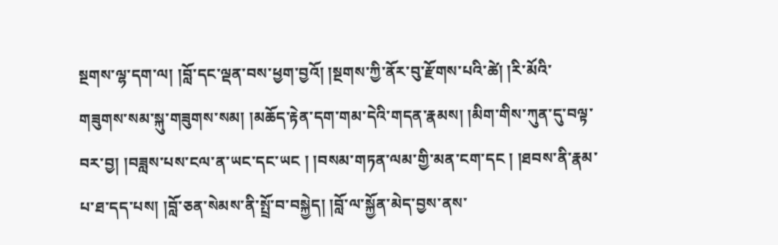སྔགས་ལྷ་དག་ལ། །བློ་དང་ལྡན་བས་ཕྱག་བྱའོ། །སྔགས་ཀྱི་ནོར་བུ་རྫོགས་པའི་ཚེ། །རི་མོའི་གཟུགས་སམ་སྐུ་གཟུགས་སམ། །མཆོད་རྟེན་དག་གམ་དེའི་གདན་རྣམས། །མིག་གིས་ཀུན་དུ་བལྟ་བར་བྱ། །བཟླས་པས་ངལ་ན་ཡང་དང་ཡང ། །བསམ་གཏན་ལམ་གྱི་མན་ངག་དང ། །ཐབས་ནི་རྣམ་པ་ཐ་དད་པས། །བློ་ཅན་སེམས་ནི་སྤྲོ་བ་བསྐྱེད། །བློ་ལ་སྐྱོན་མེད་བྱས་ནས་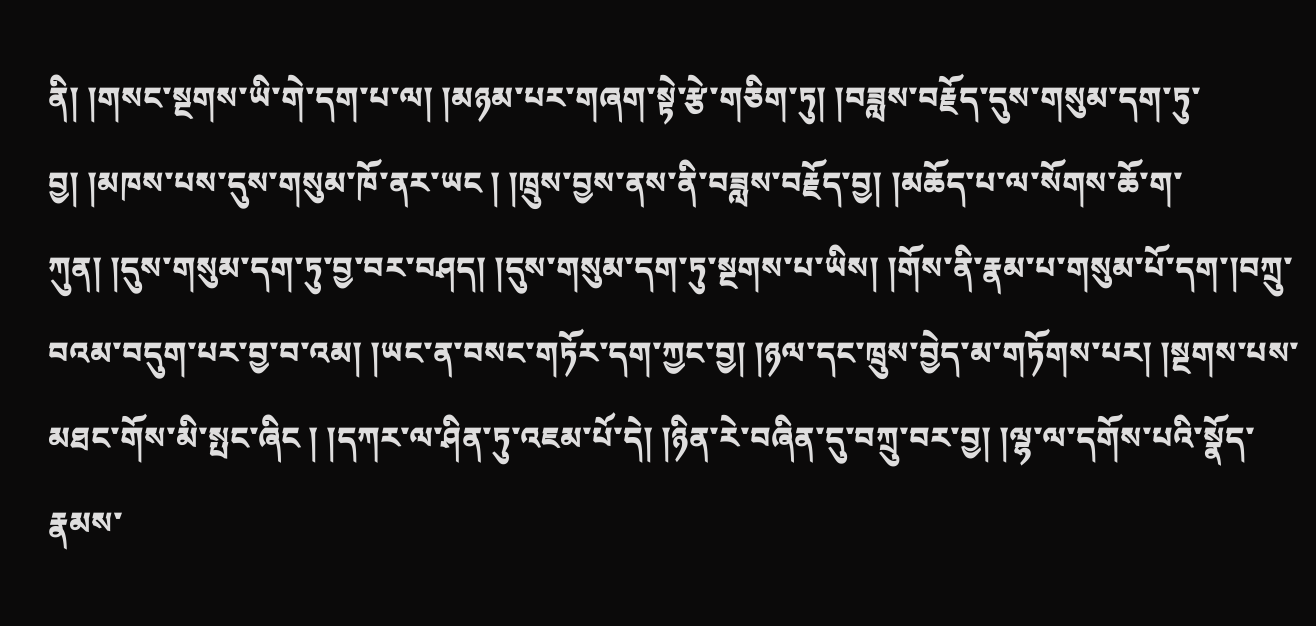ནི། །གསང་སྔགས་ཡི་གེ་དག་པ་ལ། །མཉམ་པར་གཞག་སྟེ་རྩེ་གཅིག་ཏུ། །བཟླས་བརྗོད་དུས་གསུམ་དག་ཏུ་བྱ། །མཁས་པས་དུས་གསུམ་ཁོ་ནར་ཡང ། །ཁྲུས་བྱས་ནས་ནི་བཟླས་བརྗོད་བྱ། །མཆོད་པ་ལ་སོགས་ཆོ་ག་ཀུན། །དུས་གསུམ་དག་ཏུ་བྱ་བར་བཤད། །དུས་གསུམ་དག་ཏུ་སྔགས་པ་ཡིས། །གོས་ནི་རྣམ་པ་གསུམ་པོ་དག་།བཀྲུ་བའམ་བདུག་པར་བྱ་བ་འམ། །ཡང་ན་བསང་གཏོར་དག་ཀྱང་བྱ། །ཉལ་དང་ཁྲུས་བྱེད་མ་གཏོགས་པར། །སྔགས་པས་མཐང་གོས་མི་སྤང་ཞིང ། །དཀར་ལ་ཤིན་ཏུ་འཇམ་པོ་དེ། །ཉིན་རེ་བཞིན་དུ་བཀྲུ་བར་བྱ། །ལྷ་ལ་དགོས་པའི་སྣོད་རྣམས་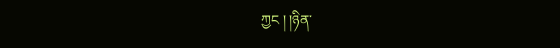ཀྱང ། །ཉིན་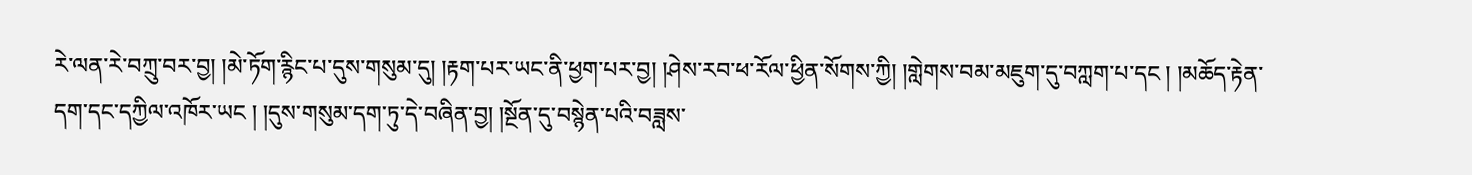རེ་ལན་རེ་བཀྲུ་བར་བྱ། །མེ་ཏོག་རྙིང་པ་དུས་གསུམ་དུ། །རྟག་པར་ཡང་ནི་ཕྱག་པར་བྱ། །ཤེས་རབ་ཕ་རོལ་ཕྱིན་སོགས་ཀྱི། །གླེགས་བམ་མཇུག་དུ་བཀླག་པ་དང ། །མཆོད་རྟེན་དག་དང་དཀྱིལ་འཁོར་ཡང ། །དུས་གསུམ་དག་ཏུ་དེ་བཞིན་བྱ། །སྔོན་དུ་བསྙེན་པའི་བཟླས་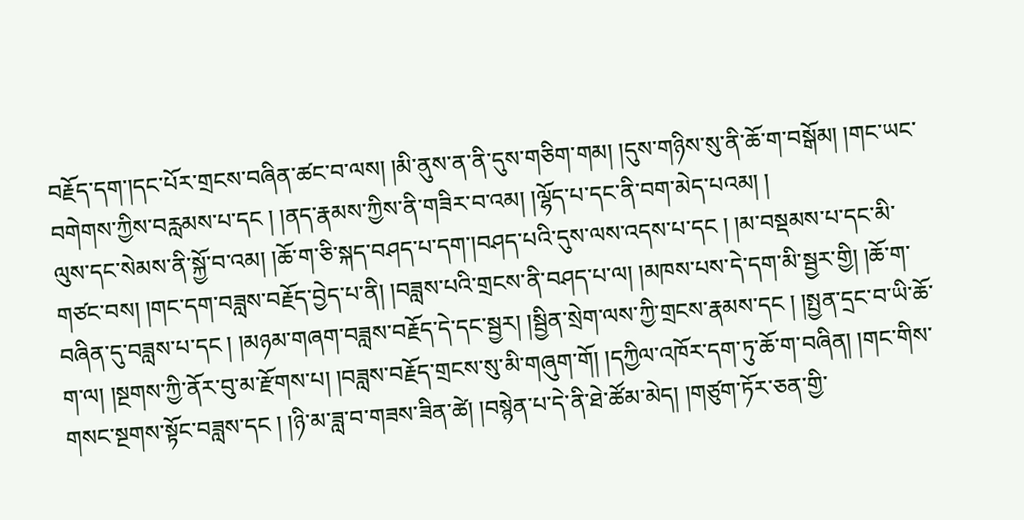བརྗོད་དག་།དང་པོར་གྲངས་བཞིན་ཚང་བ་ལས། །མི་ནུས་ན་ནི་དུས་གཅིག་གམ། །དུས་གཉིས་སུ་ནི་ཆོ་ག་བསྒོམ། །གང་ཡང་བགེགས་ཀྱིས་བརླམས་པ་དང ། །ནད་རྣམས་ཀྱིས་ནི་གཟིར་བ་འམ། །ལྷོད་པ་དང་ནི་བག་མེད་པའམ། །
ལུས་དང་སེམས་ནི་སྐྱོ་བ་འམ། །ཆོ་ག་ཅི་སྐད་བཤད་པ་དག་།བཤད་པའི་དུས་ལས་འདས་པ་དང ། །མ་བསྡམས་པ་དང་མི་གཙང་བས། །གང་དག་བཟླས་བརྗོད་བྱེད་པ་ནི། །བཟླས་པའི་གྲངས་ནི་བཤད་པ་ལ། །མཁས་པས་དེ་དག་མི་སྦྱར་གྱི། །ཆོ་ག་བཞིན་དུ་བཟླས་པ་དང ། །མཉམ་གཞག་བཟླས་བརྗོད་དེ་དང་སྦྱར། །སྦྱིན་སྲེག་ལས་ཀྱི་གྲངས་རྣམས་དང ། །སྤྱན་དྲང་བ་ཡི་ཆོ་ག་ལ། །སྔགས་ཀྱི་ནོར་བུ་མ་རྫོགས་པ། །བཟླས་བརྗོད་གྲངས་སུ་མི་གཞུག་གོ། །དཀྱིལ་འཁོར་དག་ཏུ་ཆོ་ག་བཞིན། །གང་གིས་གསང་སྔགས་སྟོང་བཟླས་དང ། །ཉི་མ་ཟླ་བ་གཟས་ཟིན་ཚེ། །བསྙེན་པ་དེ་ནི་ཐེ་ཚོམ་མེད། །གཙུག་ཏོར་ཅན་གྱི་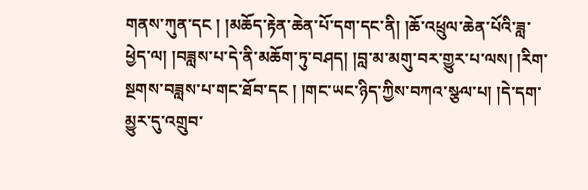གནས་ཀུན་དང ། །མཆོད་རྟེན་ཆེན་པོ་དག་དང་ནི། །ཆོ་འཕྲུལ་ཆེན་པོའི་ཟླ་ཕྱེད་ལ། །བཟླས་པ་དེ་ནི་མཆོག་ཏུ་བཤད། །བླ་མ་མགུ་བར་གྱུར་པ་ལས། །རིག་སྔགས་བཟླས་པ་གང་ཐོབ་དང ། །གང་ཡང་ཉིད་ཀྱིས་བཀའ་སྩལ་པ། །དེ་དག་མྱུར་དུ་འགྲུབ་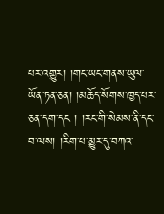པར་འགྱུར། །གང་ཡང་གནས་ཡུལ་ཡོན་ཏན་ཅན། །མཆོད་སོགས་ཁྱད་པར་ཅན་དག་དང ། །རང་གི་སེམས་ནི་དང་བ་ལས། །རིག་པ་མྱུར་དུ་བཀའ་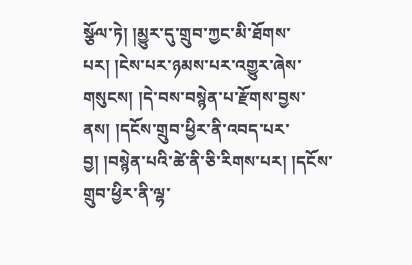སྩོལ་ཏེ། །མྱུར་དུ་གྲུབ་ཀྱང་མི་ཐོགས་པར། །ངེས་པར་ཉམས་པར་འགྱུར་ཞེས་གསུངས། །དེ་བས་བསྙེན་པ་རྫོགས་བྱས་ནས། །དངོས་གྲུབ་ཕྱིར་ནི་འབད་པར་བྱ། །བསྙེན་པའི་ཚེ་ནི་ཅི་རིགས་པར། །དངོས་གྲུབ་ཕྱིར་ནི་ལྷ་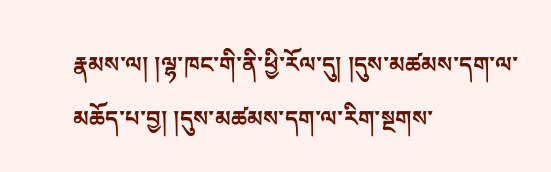རྣམས་ལ། །ལྷ་ཁང་གི་ནི་ཕྱི་རོལ་དུ། །དུས་མཚམས་དག་ལ་མཆོད་པ་བྱ། །དུས་མཚམས་དག་ལ་རིག་སྔགས་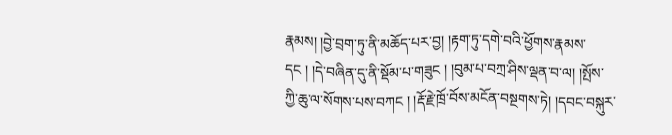རྣམས། །བྱེ་བྲག་ཏུ་ནི་མཆོད་པར་བྱ། །རྟག་ཏུ་དགེ་བའི་ཕྱོགས་རྣམས་དང ། །དེ་བཞིན་དུ་ནི་སྡོམ་པ་གཟུང ། །བུམ་པ་བཀྲ་ཤིས་ལྡན་བ་ལ། །སྤོས་ཀྱི་ཆུ་ལ་སོགས་པས་བཀང ། །རྡོ་རྗེ་ཁྲོ་བོས་མངོན་བསྔགས་ཏེ། །དབང་བསྐུར་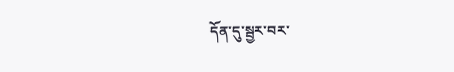དོན་དུ་སྦྱར་བར་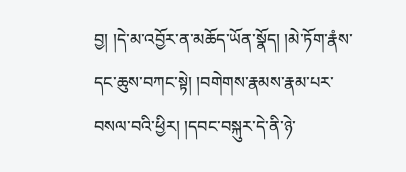བྱ། །དེ་མ་འབྱོར་ན་མཆོད་ཡོན་སྣོད། །མེ་ཏོག་རྣཾས་དང་ཆུས་བཀང་སྟེ། །བགེགས་རྣམས་རྣམ་པར་བསལ་བའི་ཕྱིར། །དབང་བསྐུར་དེ་ནི་ཉེ་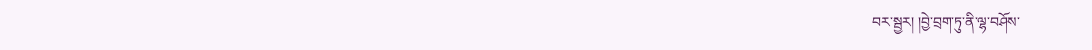བར་སྦྱར། །བྱེ་བྲག་ཏུ་ནི་ལྷ་བཤོས་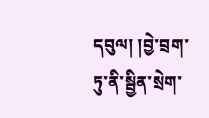དབུལ། །བྱེ་བྲག་ཏུ་ནི་སྦྱིན་སྲེག་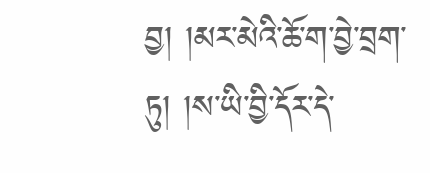བྱ། །མར་མེའི་ཆོ་ག་བྱེ་བྲག་ཏུ། །ས་ཡི་བྱི་དོར་དེ་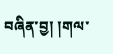བཞིན་བྱ། །གལ་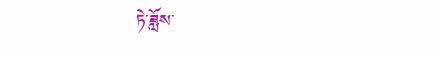ཏེ་ཟློས་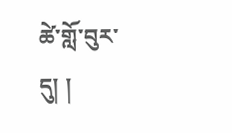ཚེ་གློ་བུར་དུ། །